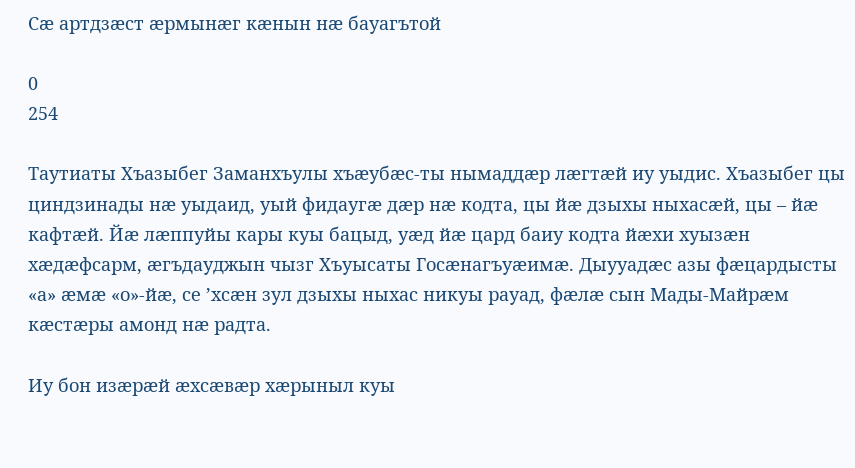Сæ артдзæст æрмынæг кæнын нæ бауагътой

0
254

Таутиаты Хъазыбег Заманхъулы хъæубæс-ты нымаддæр лæгтæй иу уыдис. Хъазыбег цы циндзинады нæ уыдаид, уый фидаугæ дæр нæ кодта, цы йæ дзыхы ныхасæй, цы – йæ кафтæй. Йæ лæппуйы кары куы бацыд, уæд йæ цард баиу кодта йæхи хуызæн хæдæфсарм, æгъдауджын чызг Хъуысаты Госæнагъуæимæ. Дыууадæс азы фæцардысты «а» æмæ «о»-йæ, се ’хсæн зул дзыхы ныхас никуы рауад, фæлæ сын Мады-Майрæм кæстæры амонд нæ радта.

Иу бон изæрæй æхсæвæр хæрыныл куы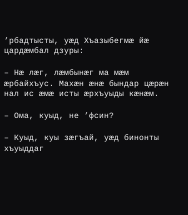’рбадтысты, уæд Хъазыбегмæ йæ цардæмбал дзуры:

– Нæ лæг, лæмбынæг ма мæм æрбайхъус. Махæн æнæ бындар цæрæн нал ис æмæ исты æрхъуыды кæнæм.

– Ома, куыд, не ’фсин?

– Куыд, куы зæгъай, уæд бинонты хъуыддаг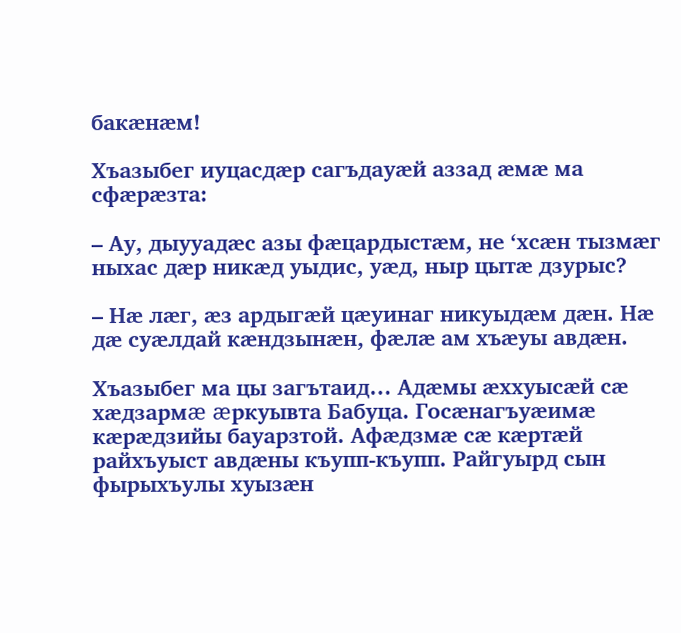бакæнæм!

Хъазыбег иуцасдæр сагъдауæй аззад æмæ ма сфæрæзта:

– Ау, дыууадæс азы фæцардыстæм, не ‘хсæн тызмæг ныхас дæр никæд уыдис, уæд, ныр цытæ дзурыс?

– Нæ лæг, æз ардыгæй цæуинаг никуыдæм дæн. Нæ дæ суæлдай кæндзынæн, фæлæ ам хъæуы авдæн.

Хъазыбег ма цы загътаид… Адæмы æххуысæй сæ хæдзармæ æркуывта Бабуца. Госæнагъуæимæ кæрæдзийы бауарзтой. Афæдзмæ сæ кæртæй райхъуыст авдæны къупп-къупп. Райгуырд сын фырыхъулы хуызæн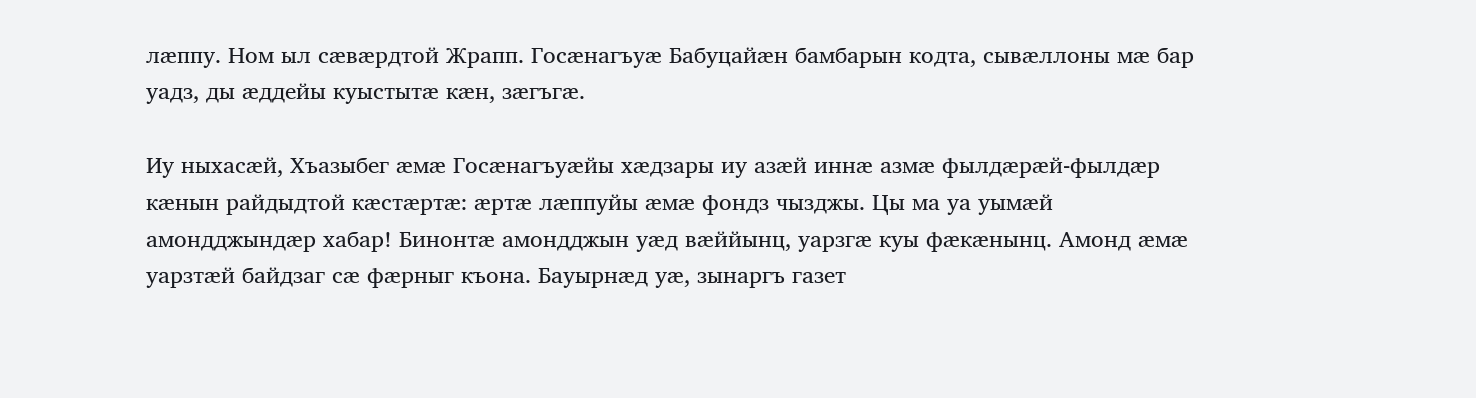лæппу. Ном ыл сæвæрдтой Жрапп. Госæнагъуæ Бабуцайæн бамбарын кодта, сывæллоны мæ бар уадз, ды æддейы куыстытæ кæн, зæгъгæ.

Иу ныхасæй, Хъазыбег æмæ Госæнагъуæйы хæдзары иу азæй иннæ азмæ фылдæрæй-фылдæр кæнын райдыдтой кæстæртæ: æртæ лæппуйы æмæ фондз чызджы. Цы ма уа уымæй амондджындæр хабар! Бинонтæ амондджын уæд вæййынц, уарзгæ куы фæкæнынц. Амонд æмæ уарзтæй байдзаг сæ фæрныг къона. Бауырнæд уæ, зынаргъ газет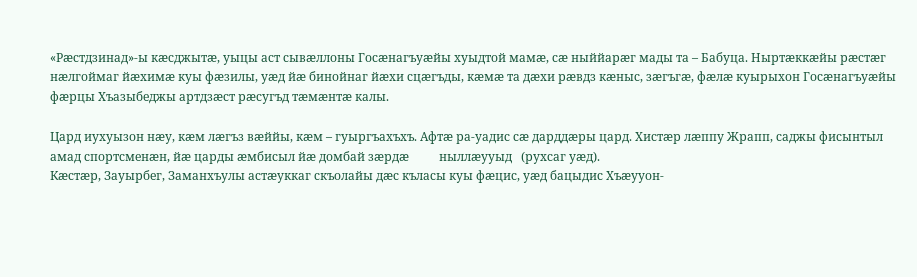«Рæстдзинад»-ы кæсджытæ, уыцы аст сывæллоны Госæнагъуæйы хуыдтой мамæ, сæ ныййарæг мады та – Бабуца. Ныртæккæйы рæстæг нæлгоймаг йæхимæ куы фæзилы, уæд йæ бинойнаг йæхи сцæгъды, кæмæ та дæхи рæвдз кæныс, зæгъгæ, фæлæ куырыхон Госæнагъуæйы фæрцы Хъазыбеджы артдзæст рæсугъд тæмæнтæ калы.

Цард иухуызон нæу, кæм лæгъз вæййы, кæм – гуыргъахъхъ. Афтæ ра-уадис сæ дарддæры цард. Хистæр лæппу Жрапп, саджы фисынтыл амад спортсменæн, йæ царды æмбисыл йæ домбай зæрдæ          ныллæууыд   (рухсаг уæд).
Кæстæр, Зауырбег, Заманхъулы астæуккаг скъолайы дæс къласы куы фæцис, уæд бацыдис Хъæууон-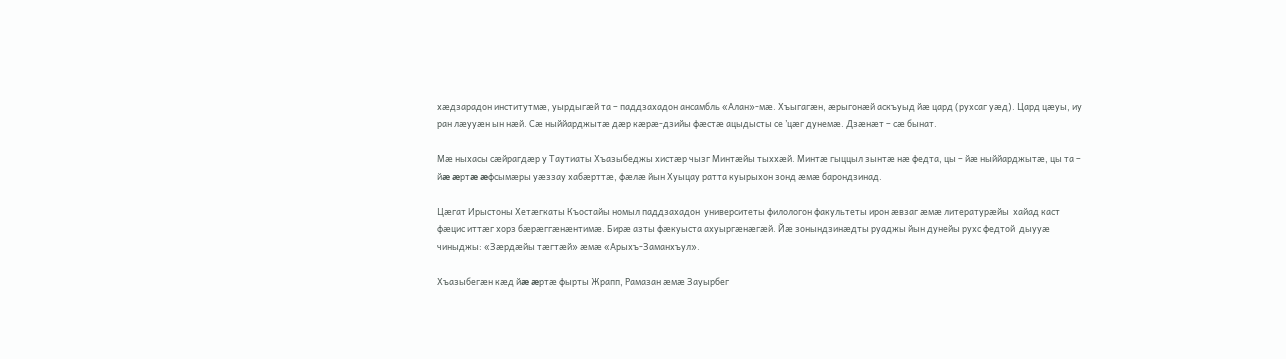хæдзарадон институтмæ, уырдыгæй та – паддзахадон ансамбль «Алан»-мæ. Хъыгагæн, æрыгонæй аскъуыд йæ цард (рухсаг уæд). Цард цæуы, иу ран лæууæн ын нæй. Сæ ныййарджытæ дæр кæрæ-дзийы фæстæ ацыдысты се ’цæг дунемæ. Дзæнæт – сæ бынат.

Мæ ныхасы сæйрагдæр у Таутиаты Хъазыбеджы хистæр чызг Минтæйы тыххæй. Минтæ гыццыл зынтæ нæ федта, цы – йæ ныййарджытæ, цы та – йæ æртæ æфсымæры уæззау хабæрттæ, фæлæ йын Хуыцау ратта куырыхон зонд æмæ барондзинад.

Цæгат Ирыстоны Хетæгкаты Къостайы номыл паддзахадон  университеты филологон факультеты ирон æвзаг æмæ литературæйы  хайад каст фæцис иттæг хорз бæрæггæнæнтимæ. Бирæ азты фæкуыста ахуыргæнæгæй. Йæ зонындзинæдты руаджы йын дунейы рухс федтой  дыууæ чиныджы: «Зæрдæйы тæгтæй» æмæ «Арыхъ-Заманхъул».

Хъазыбегæн кæд йæ æртæ фырты Жрапп, Рамазан æмæ Зауырбег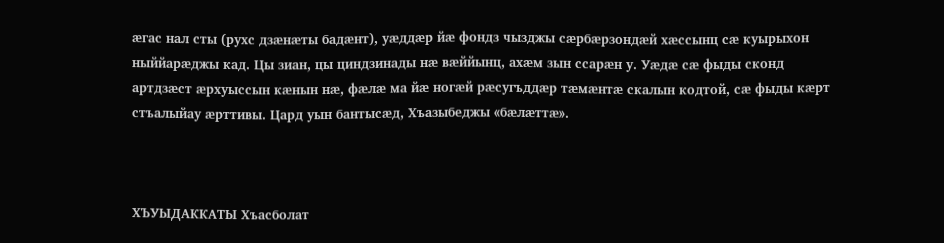æгас нал сты (рухс дзæнæты бадæнт), уæддæр йæ фондз чызджы сæрбæрзондæй хæссынц сæ куырыхон ныййарæджы кад. Цы зиан, цы циндзинады нæ вæййынц, ахæм зын ссарæн у. Уæдæ сæ фыды сконд артдзæст æрхуыссын кæнын нæ, фæлæ ма йæ ногæй рæсугъддæр тæмæнтæ скалын кодтой, сæ фыды кæрт стъалыйау æрттивы. Цард уын бантысæд, Хъазыбеджы «бæлæттæ».



ХЪУЫДАККАТЫ Хъасболат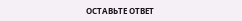ОСТАВЬТЕ ОТВЕТ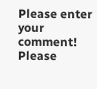Please enter your comment!
Please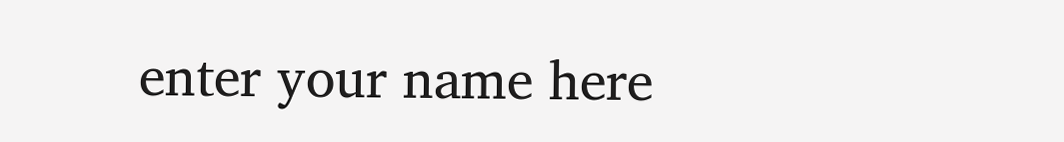enter your name here